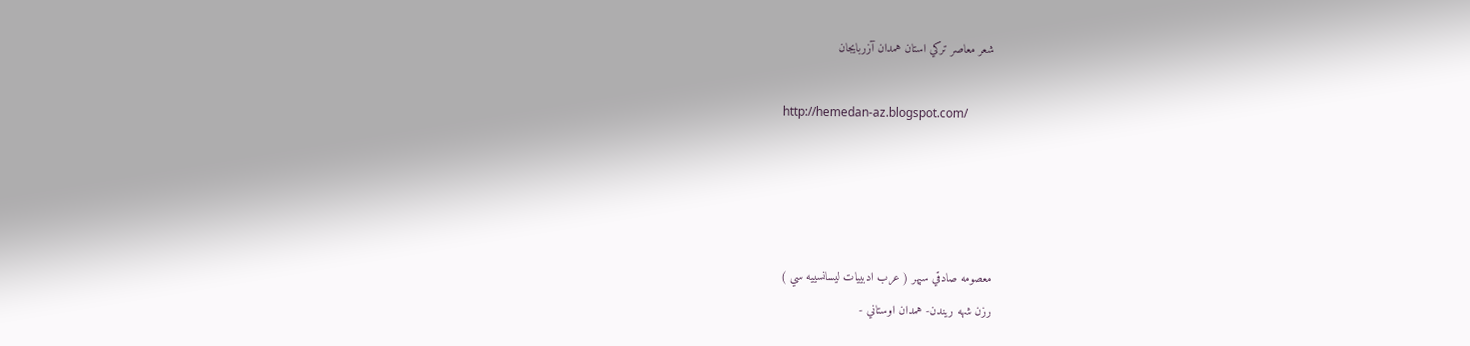شعر معاصر تركي استان همدان آزربايجان

http://hemedan-az.blogspot.com/




معصومه صادقي سپهر ( عرب ادبييات ليسانسييه سي )
رزن شهه ريندن- همدان اوستاني -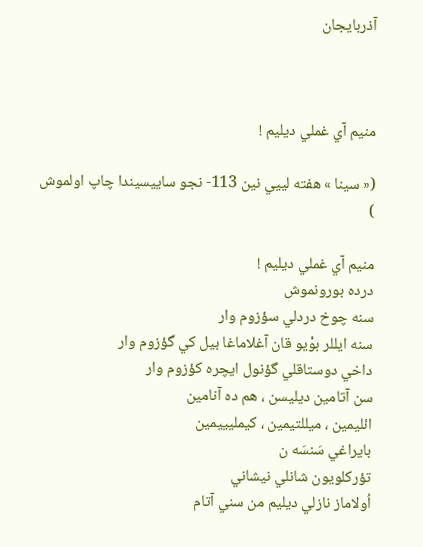آذربايجان



منيم آي غملي ديليم !

(« سينا » هفته لييي نين 113- نجو ساييسيندا چاپ اولموش )

منيم آي غملي ديليم !
درده بورونموش
سنه چوخ دردلي سؤزوم وار
سنه ايللر بوْيو قان آغلاماغا بيل كي گؤزوم وار
داخي دوستاقلي گؤنول ايچره كؤزوم وار
سن آتامين ديليسن ، هم ده آنامين
ائليمين ، ميللتيمين ، كيمليييمين
بايراغي سَنسَه ن
تؤركلويون شانلي نيشاني
اُولاماز نازلي ديليم من سني آتام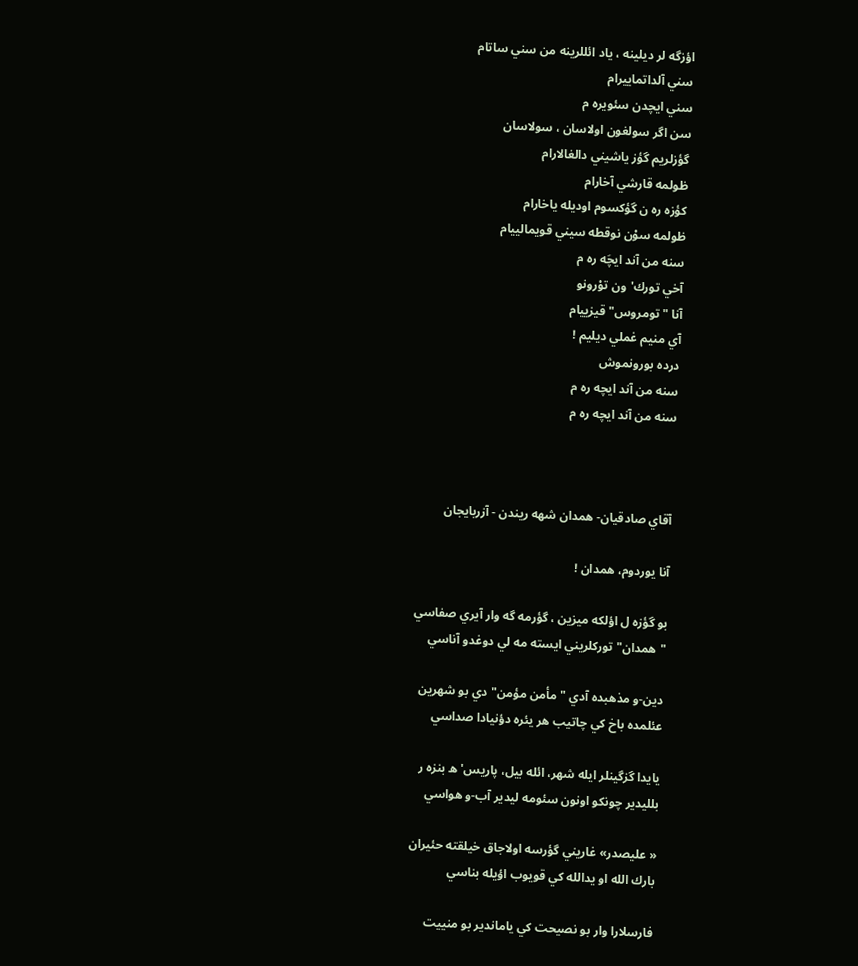اؤزگه لر ديلينه ، ياد ائللرينه من سني ساتام
سني آلداتماييرام
سني ايچدن سئويره م
سن اگر سولغون اولاسان ، سولاسان
گؤزلريم گؤز ياشيني دالغالارام
ظولمه قارشي آخارام
كؤزه ره ن گؤكسوم اوديله ياخارام
ظولمه سوْن نوقطه سيني قويمالييام
سنه من آند ايچَه ره م
آخي تورك'ون توْرونو
آنا "تومروس" قيزييام
آي منيم غملي ديليم !
درده بورونموش
سنه من آند ايچه ره م
سنه من آند ايچه ره م



آقاي صادقيان- همدان شهه ريندن - آزربايجان

آنا يوردوم، همدان !

بو گؤزه ل اؤلكه ميزين ، گؤرمه گه وار آيري صفاسي
"همدان" توركلريني ايسته مه لي دوغدو آناسي

دين-و مذهبده آدي "مأمن مؤمن"دي بو شهرين
عئلمده باخ كي چاتيب هر يئره دؤنيادا صداسي

يايدا گزگينلر ايله شهر، ائله بيل، پاريس'ه بنزه ر
بلليدير چونكو اونون سئومه ليدير آب-و هواسي

« عليصدر» غاريني گؤرسه اولاجاق خيلقته حئيران
بارك الله او يدالله كي قويوب اؤيله بناسي

فارسلارا وار بو نصيحت كي ياماندير بو منييت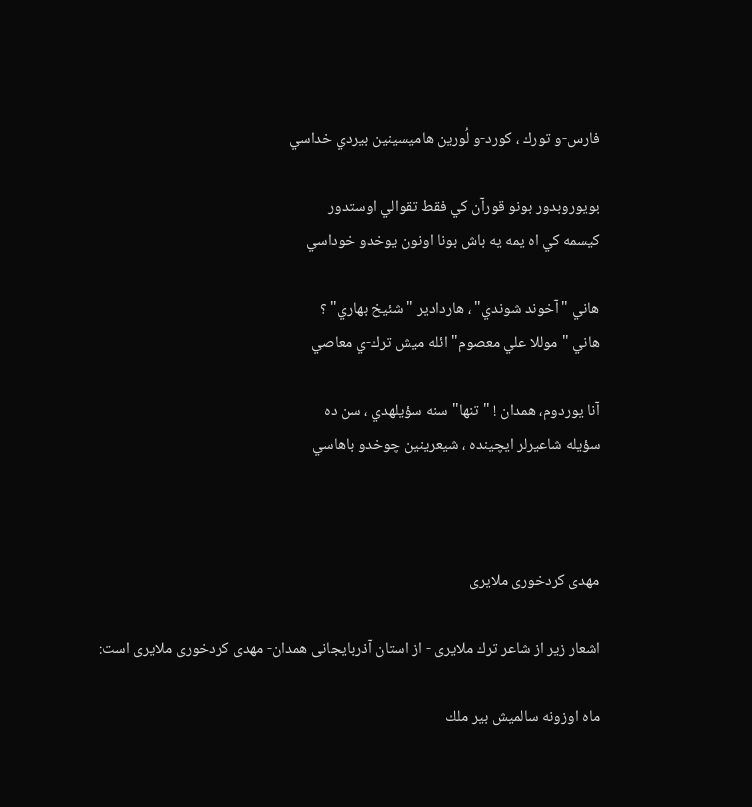فارس-و تورك ، كورد-و لُورين هاميسينين بيردي خداسي

بويوروبدور بونو قورآن كي فقط تقوالي اوستدور
كيسمه كي اه يمه يه باش بونا اونون يوخدو خوداسي

هاني "آخوند شوندي" ، هاردادير "شئيخ بهاري" ؟
هاني "موللا علي معصوم" ائله ميش ترك-ي معاصي

آنا يوردوم، همدان ! "تنها" سنه سؤيلهدي ، سن ده
سؤيله شاعيرلر ايچينده ، شيعرينين چوخدو باهاسي



مهدى كردخورى ملايرى

اشعار زير از شاعر ترك ملايرى - از استان آذربايجانى همدان- مهدى كردخورى ملايرى است:

ماه اوزونه سالميش بير ملك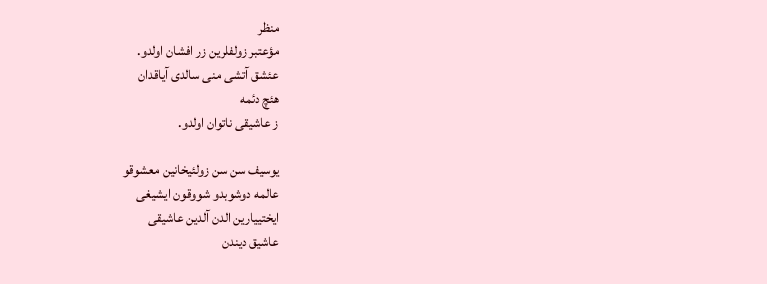منظر
مؤعتبر زولفلرين زر افشان اولدو.
عئشق آتشى منى سالدى آياقدان
هئچ دئمه
ز عاشيقى ناتوان اولدو.

يوسيف سن سن زولئيخانين معشوقو
عالمه دوشوبدو شووقون ايشيغى
ايختييارين الدن آلدين عاشيقى
عاشيق ديندن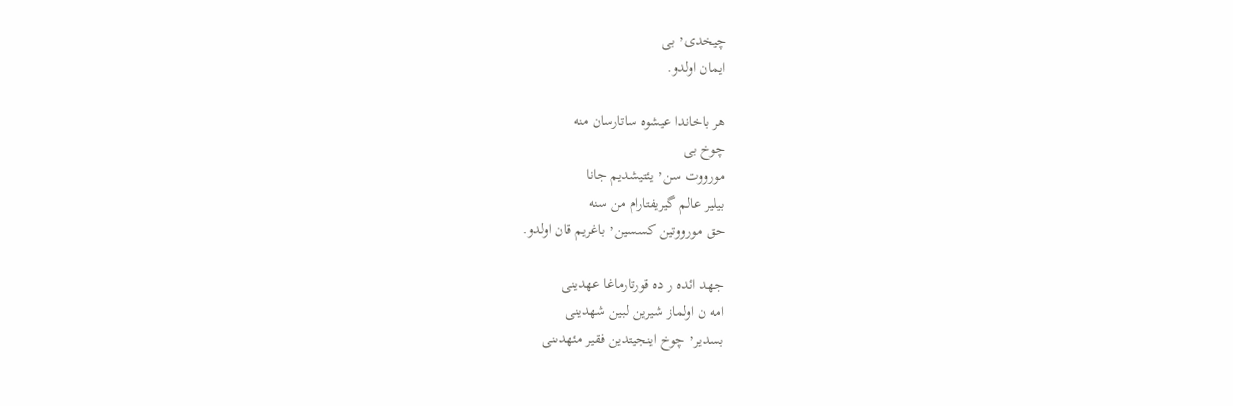چيخدى٬ بى
ايمان اولدو.

هر باخاندا عيشوه ساتارسان منه
چوخ بى
مورووت سن٬ يئتيشديم جانا
بيلير عالم گيريفتارام من سنه
حق مورووتين كسسين٬ باغريم قان اولدو.

جهد ائده ر ده قورتارماغا عهدينى
امه ن اولماز شيرين لبين شهدينى
بسدير٬ چوخ اينجيتدين فقير مئهدىنى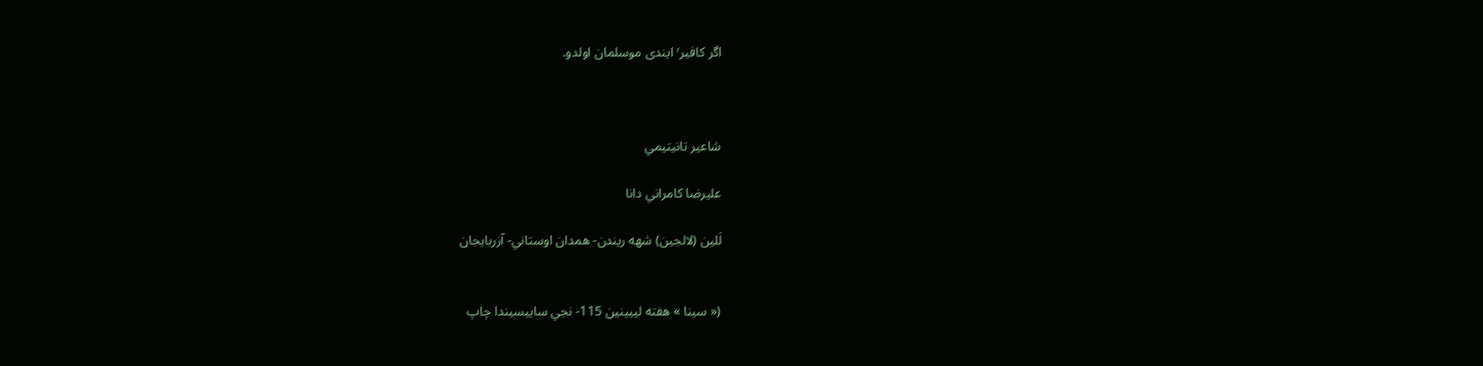اگر كافير٬ ايندى موسلمان اولدو.



شاعير تانيتيمي

عليرضا كامراني دانا

لَلين (لالجين) شهه ريندن- همدان اوستاني- آزربايجان


(« سينا » هفته لييينين 115- نجي ساييسيندا چاپ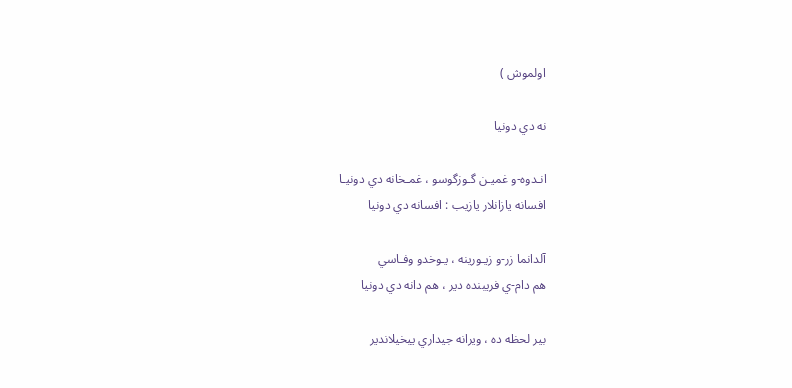اولموش )

نه دي دونيا

انـدوه-و غميـن گـوزگوسو ، غمـخانه دي دونيـا
افسانه يازانلار يازيب : افسانه دي دونيا

آلدانما زر-و زيـورينه ، يـوخدو وفـاسي
هم دام-ي فريبنده دير ، هم دانه دي دونيا

بير لحظه ده ، ويرانه جيداري ييخيلاندير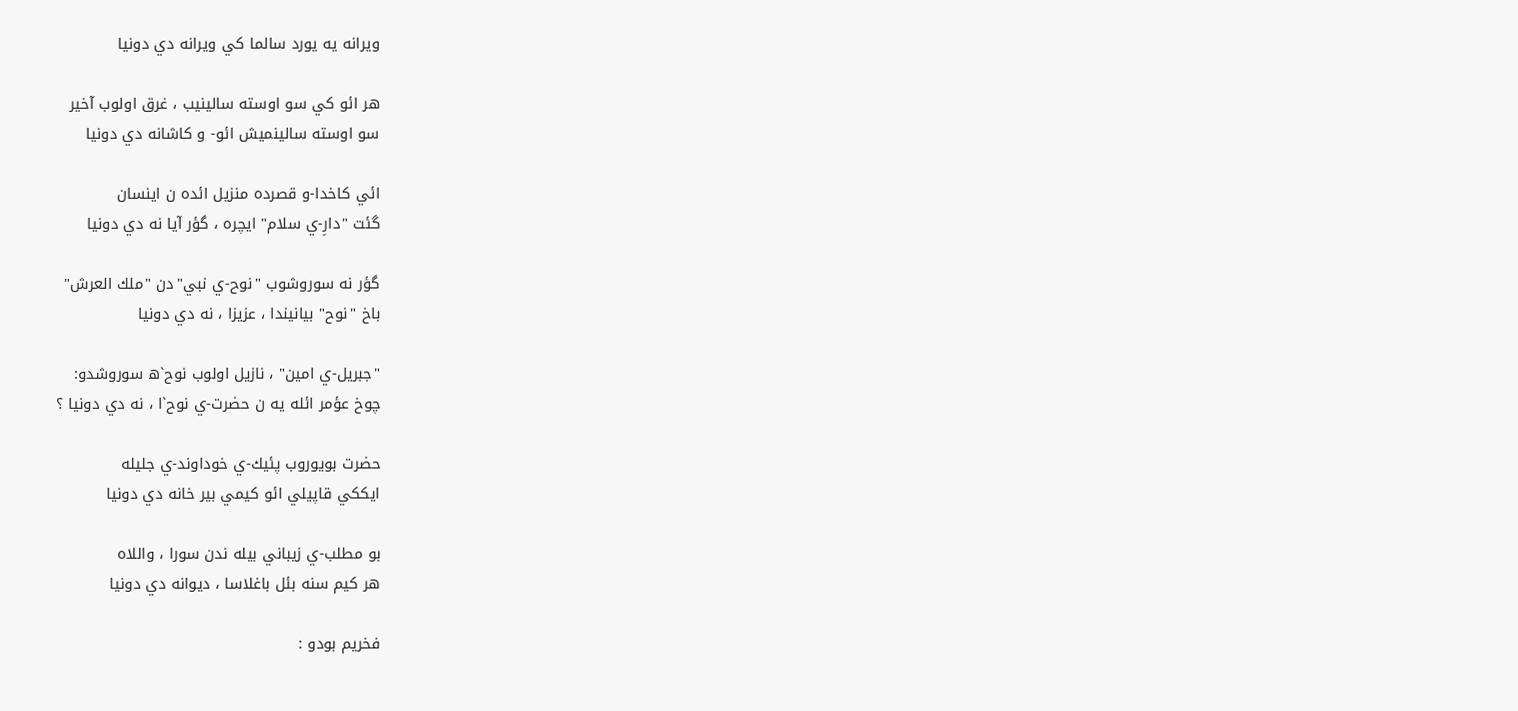ويرانه يه يورد سالما كي ويرانه دي دونيا

هر ائو كي سو اوسته سالينيب ، غرق اولوب آخير
سو اوسته سالينميش ائو- و كاشانه دي دونيا

ائي كاخدا-و قصرده منزيل ائده ن اينسان
گئت "دارِ-ي سلام" ايچره ، گؤر آيا نه دي دونيا

گؤر نه سوروشوب "نوح-ي نبي"دن "ملك العرش"
باخ "نوح" بيانيندا ، عزيزا ، نه دي دونيا

"جبريل-ي امين" ، نازيل اولوب نوح`ه سوروشدو:
چوخ عؤمر ائله يه ن حضرت-ي نوح`ا ، نه دي دونيا ؟

حضرت بويوروب پئيك-ي خوداوند-ي جليله
ايككي قاپيلي ائو كيمي بير خانه دي دونيا

بو مطلب-ي زيباني بيله ندن سورا ، واللاه
هر كيم سنه بئل باغلاسا ، ديوانه دي دونيا

فخريم بودو :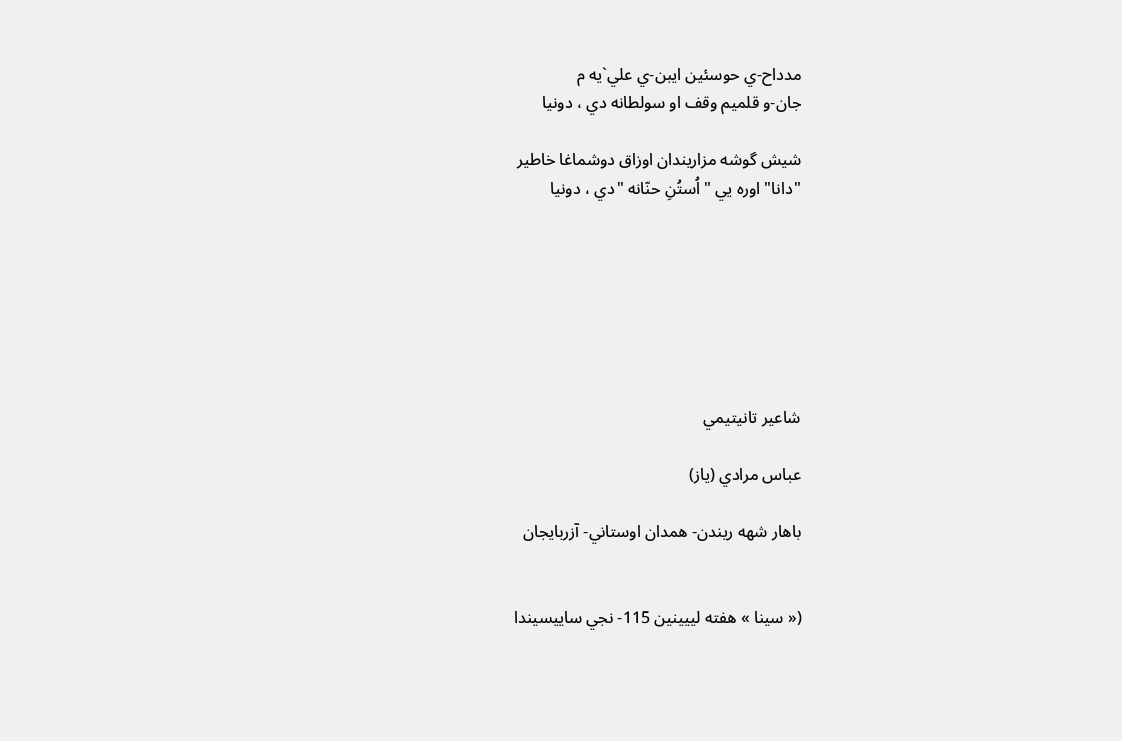مدداح-ي حوسئين ايبن-ي علي`يه م
جان-و قلميم وقف او سولطانه دي ، دونيا

شيش گوشه مزاريندان اوزاق دوشماغا خاطير
"دانا" اوره يي " اُستُنِ حنّانه "دي ، دونيا







شاعير تانيتيمي

عباس مرادي (ياز)

باهار شهه ريندن- همدان اوستاني- آزربايجان


(« سينا » هفته لييينين 115- نجي ساييسيندا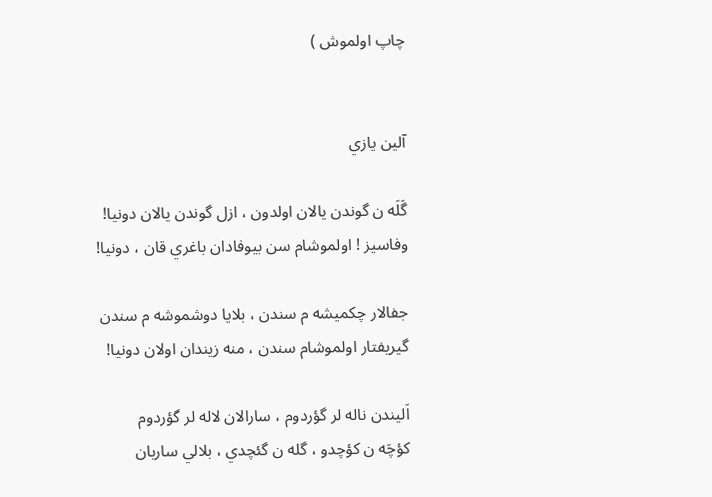چاپ اولموش )


آلين يازي

گَلَه ن گوندن يالان اولدون ، ازل گوندن يالان دونيا!
وفاسيز ! اولموشام سن بيوفادان باغري قان ، دونيا!

جفالار چكميشه م سندن ، بلايا دوشموشه م سندن
گيريفتار اولموشام سندن ، منه زيندان اولان دونيا!

اَليندن ناله لر گؤردوم ، سارالان لاله لر گؤردوم
كؤچَه ن كؤچدو ، گله ن گئچدي ، بلالي ساربان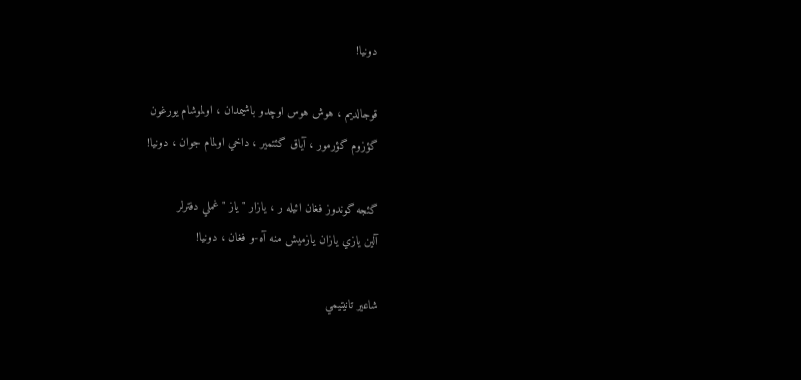دونيا!

قوجالديم ، هوش هوس اوچدو باشيمدان ، اولموشام يورغون
گؤزوم گؤرمور ، آياق گئتمير ، داخي اولمام جوان ، دونيا!

گئجه گوندوز فغان ائيله ر ، يازار " ياز " غملي دفترلر
آلين يازي يازان يازميش منه آه-و فغان ، دونيا!

شاعير تانيتيمي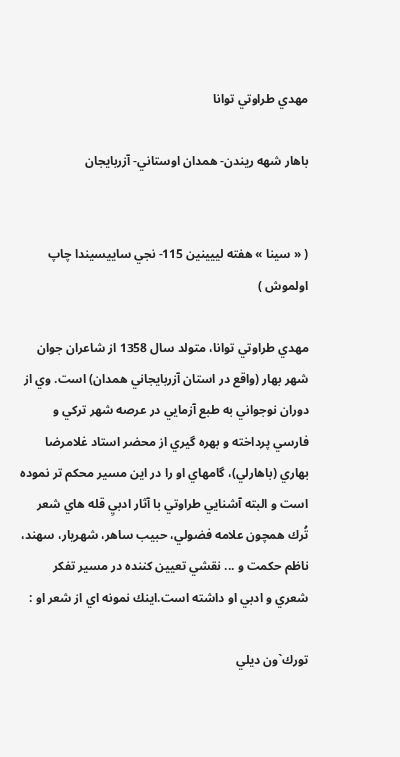مهدي طراوتي توانا

باهار شهه ريندن- همدان اوستاني- آزربايجان


( « سينا » هفته لييينين 115- نجي ساييسيندا چاپ اولموش )

مهدي طراوتي توانا، متولد سال 1358 از شاعران جوان شهر بهار (واقع در استان آزربايجاني همدان) است. وي از دوران نوجواني به طبع آزمايي در عرصه شهر تركي و فارسي پرداخته و بهره گيري از محضر استاد غلامرضا بهاري (باهارلي)، گامهاي او را در اين مسير محكم تر نموده است و البته آشنايي طراوتي با آثار ادبيِ قله هاي شعر تُرك همچون علامه فضولي، حبيب ساهر، شهريار، سهند، ناظم حكمت و ... نقشي تعيين كننده در مسير تفكر شعري و ادبي او داشته است.اينك نمونه اي از شعر او :

تورك`ون ديلي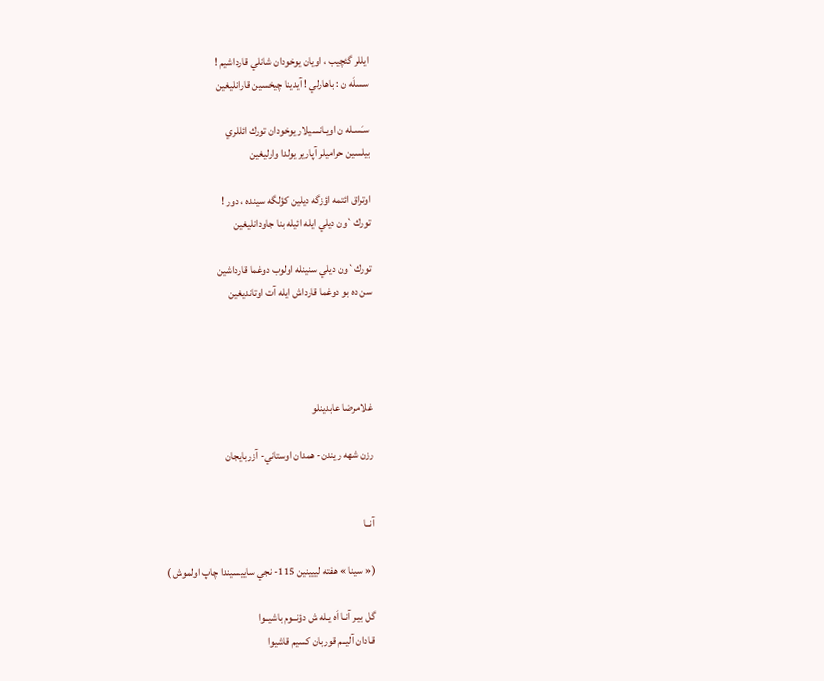ايللر گئچيب ، اويان يوخودان شانلي قارداشيم !
سسلَه ن : باهارلي ! آيدينا چيخسين قارانليغين

سـَسـله ن اويـانسيلار يوخودان تورك ائللري
بيلسين حراميلر آپارير يولدا وارليغين

اوتراق ائتمه اؤزگه ديلين كؤلگه سينده ، دور !
تورك`ون ديلي ايله ائيله بنا جاودانليغين

تورك`ون ديلي سنينله اولوب دوغما قارداشين
سن ده بو دوغما قارداش ايله آت اوتانديغين




غلامرضا عابدينلو

رزن شهه ريندن- همدان اوستاني- آزربايجان


آنــا

(« سينا » هفته لييينين 115- نجي ساييسيندا چاپ اولموش )

گل بيـر آنـا اَه يـله ش دؤنــوم باشيــوا
قـادان آليــم قوربان كسيم قاشيوا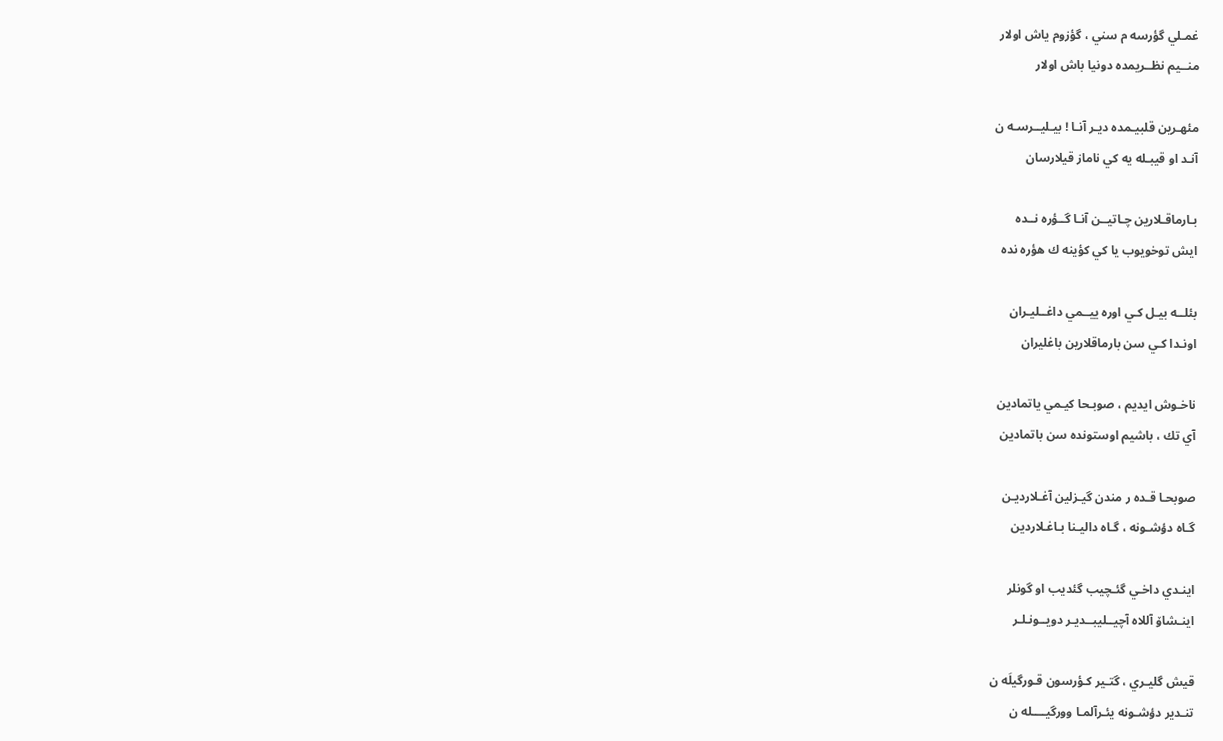غمـلي گؤرسه م سني ، گؤزوم ياش اولار
منــيم نظــريمده دونيا باش اولار

مئهـرين قلبيـمده ديـر آنـا ! بيـليــرسـه ن
آنـد او قيبـله يه كي ناماز قيلارسان

بـارماقـلارين چـاتيــن آنـا گــؤره نــده
ايش توخويوب يا كي كؤينه ك هؤره نده

بئلــه بيـل كـي اوره ييــمي داغــليـران
اونـدا كـي سن بارماقلارين باغليران

ناخـوش ايديم ، صوبـحا كيـمي ياتمادين
آي تك ، باشيم اوستونده سن باتمادين

صوبحـا قـده ر مندن گيـزلين آغـلارديـن
گـاه دؤشـونه ، گـاه داليـنا بـاغـلاردين

اينـدي داخـي گئـچيب گئديب او گونلر
اينـشاۆ آللاه آچيــليبــديـر دويــونـلـر

قيش گليـري ، گتـير كـؤرسون قـورگيلَه ن
تنـدير دؤشـونه يئـرآلمـا وورگيــــله ن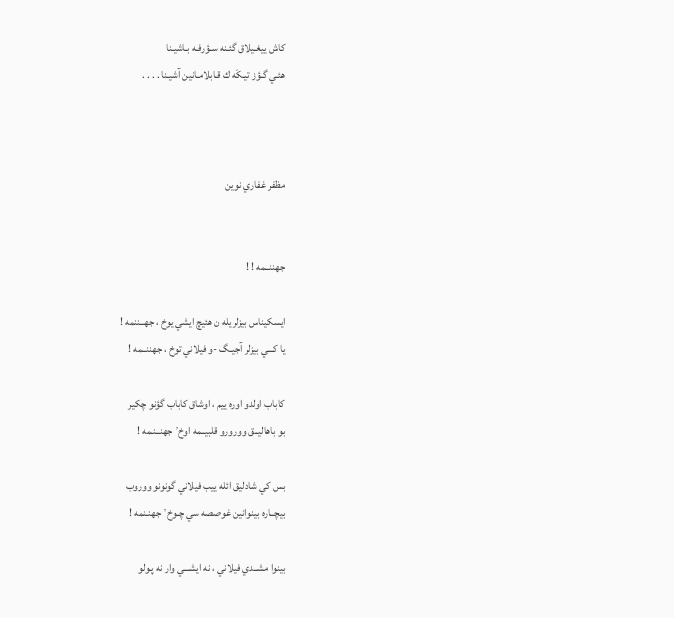كاش ييغـيلاق گئـنه سـؤرفـه بـاشيـنا
هئـي گـؤز تيـكَه ك قـابلامـانين آشيـنا . . . .



مظفر غفاري نوين


جهننــمه ! !

ايسكيناس بيزلريله ن هئيچ ايشي يوخ ، جهــننمه !
يا كـــي بيزلر آجيـگ -و فيلاني توخ ‌، جهننــمه !

كاباب اولدو اوره ييم ، اوشاق كاباب گؤنو چكير
بو باهاليــق وورورو قلبيــمه اوخ٬ جهنــنـمه !

بس كي شادليق ائله ييب فيلاني گونونو ووروب
بيچــاره بينوانين غوصصه سي چـوخ٬ جهنـنمه !

بينوا مشــدي فيلاني ، نه ايشـــي وار نه پـولو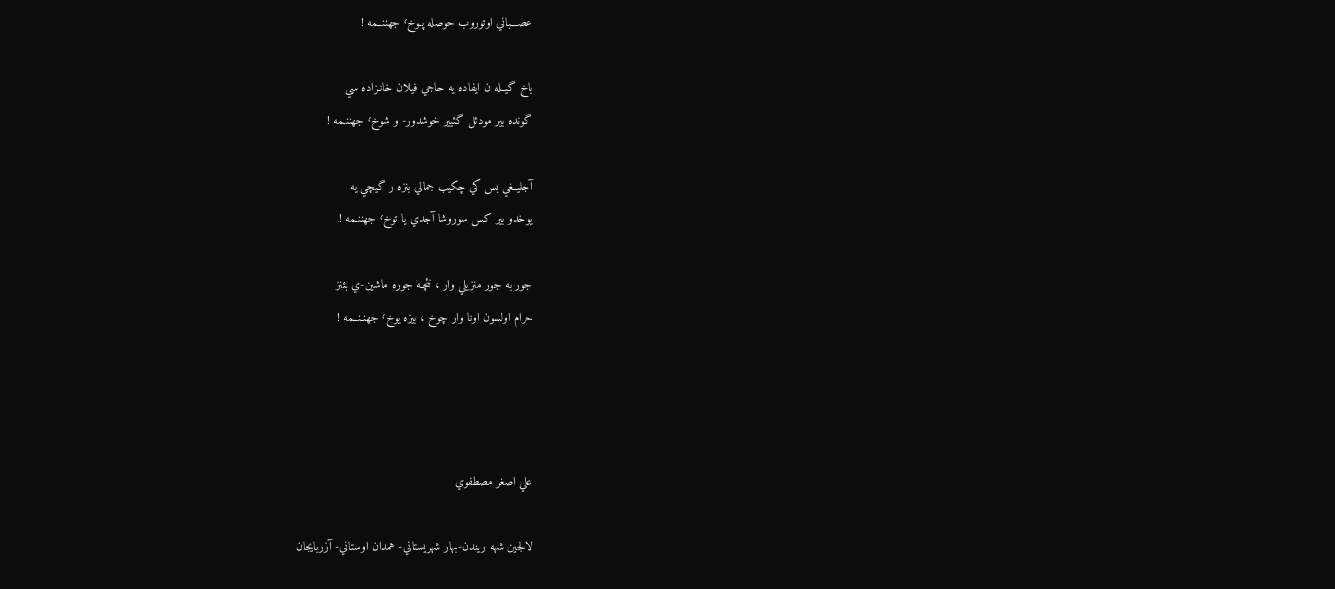عصـــباني اوتوروب حوصله پـوخ٬ جهننــمه !

باخ گيــله ن ايفاده يه حاجي فيلان خانـزاده سي
گونده بير مودئل گئيير خوشدور- و شوخ٬ جهننـمه !

آجليــغي بس كي چكيب جمالي بنزه ر گيچي يه
يوخدو بير كس سوروشا آجدي ‌يا توخ٬ جهننـمه !

جور به جور منزيلي وار ، نئچـه جوره ماشين-ي بئنز
حرام اولسون اونا وار چوخ ، بيزه يوخ٬ جهنـنــمه !




علي اصغر مصطفوي

لالجين شهه ريندن-بهار شهريستاني- همدان اوستاني- آزربايجان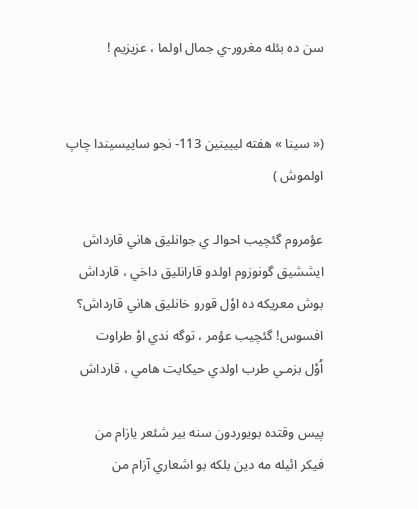سن ده بئله مغرور-ي جمال اولما ، عزيزيم !


(« سينا » هفته لييينين 113- نجو ساييسيندا چاپ اولموش )

عؤمروم گئچيب احوالـ ي جوانليق هاني قارداش
ايششيق گونوزوم اولدو قارانليق داخي ، قارداش
بوش معريكه ده اوْل قورو خانليق هاني قارداش؟
افسوس! گئچيب عؤمر ، توگه ندي اوْ طراوت
اُوْل بزمـي طرب اولدي حيكايت هامي ، قارداش

پيس وقتده بويوردون سنه بير شئعر يازام من
فيكر ائيله مه دين بلكه بو اشعاري آزام من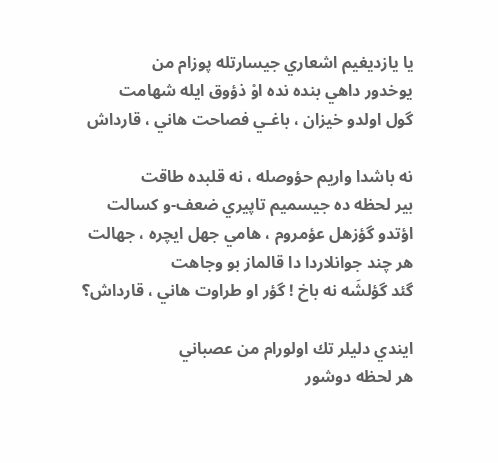يا يازديغيم اشعاري جيسارتله پوزام من
يوخدور داهي بنده نده اوْ ذؤوق ايله شهامت
گول اولدو خيزان ، باغـي فصاحت هاني ، قارداش

نه باشدا واريم حؤوصله ، نه قلبده طاقت
بير لحظه ده جيسميم تاپيري ضعف-و كسالت
اؤتدو گؤزهل عؤمروم ، هامي جهل ايچره ، جهالت
هر چند جوانلاردا دا قالماز بو وجاهت
گئد گؤلشَه نه باخ ! گؤر او طراوت هاني ، قارداش؟

ايندي دليلر تك اولورام من عصباني
هر لحظه دوشور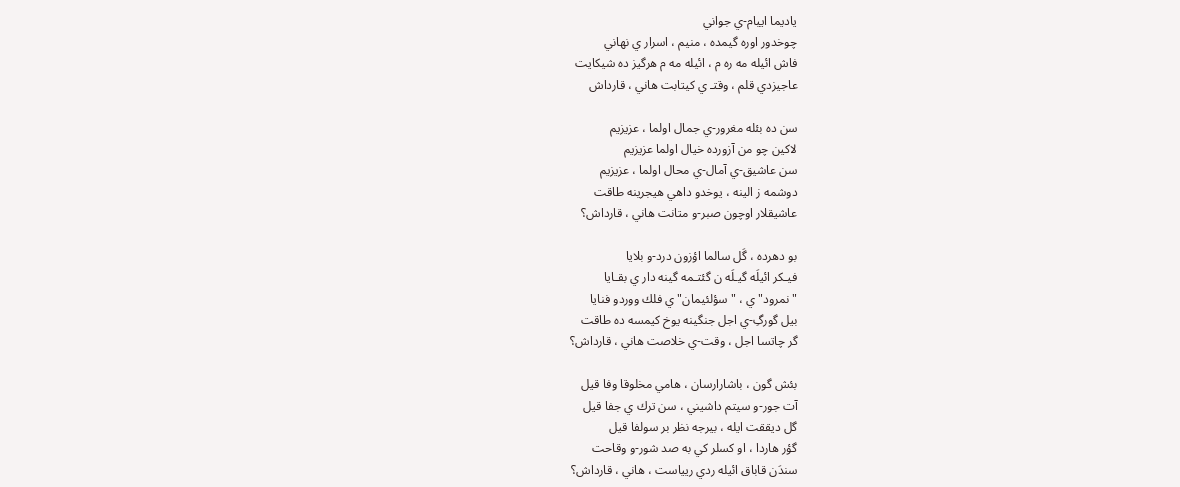ياديما اييام-ي جواني
چوخدور اوره گيمده ، منيم ، اسرار ي نهاني
فاش ائيله مه ره م ، ائيله مه م هرگيز ده شيكايت
عاجيزدي قلم ، وقتـ ي كيتابت هاني ، قارداش

سن ده بئله مغرور-ي جمال اولما ، عزيزيم
لاكين چو من آزورده خيال اولما عزيزيم
سن عاشيق-ي آمال-ي محال اولما ، عزيزيم
دوشمه ز الينه ، يوخدو داهي هيجرينه طاقت
عاشيقلار اوچون صبر-و متانت هاني ، قارداش؟

بو دهرده ، گَل سالما اؤزون درد-و بلايا
فيـكر ائيلَه گيـلَه ن گئتـمه گينه دار ي بقـايا
"نمرود"ي ، "سؤلئيمان"ي فلك ووردو فنايا
بيل گورگِ-ي اجل جنگينه يوخ كيمسه ده طاقت
گر چاتسا اجل ، وقت-ي خلاصت هاني ، قارداش؟

بئش گون ، باشارارسان ، هامي مخلوقا وفا قيل
آت جور-و سيتم داشيني ، سن ترك ي جفا قيل
گل ديققت ايله ، بيرجه نظر بر سولفا قيل
گؤر هاردا ، او كسلر كي به صد شور-و وقاحت
سندَن قاباق ائيله ردي ريياست ، هاني ، قارداش؟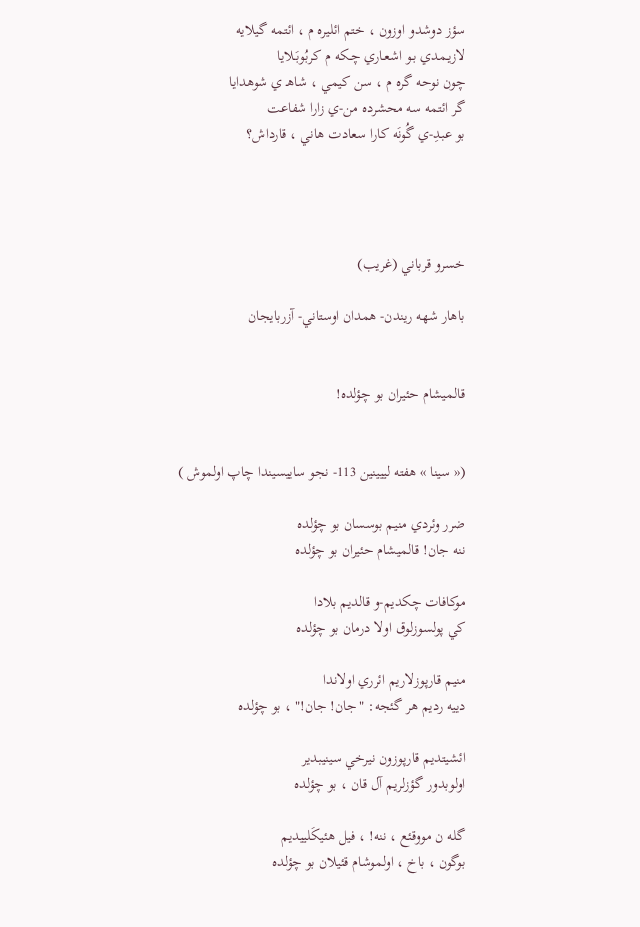سؤز دوشدو اوزون ، ختم ائليره م ، ائتمه گيلايه
لازيـمدي بـو اشعـاري چـكه م كربُوبَـلايا
چون نوحه گره م ، سن كيمي ، شاهـ ي شوهدايا
گر ائتمه سه محشرده من-ي زارا شفاعت
بو عبدِ-ي گُونَه كارا سعادت هاني ، قارداش؟




خسرو قرباني (غريب)

باهار شهه ريندن- همدان اوستاني- آزربايجان


قالميشام حئيران بو چؤلده!


(« سينا » هفته لييينين 113- نجو ساييسيندا چاپ اولموش )

ضرر وئردي منيم بوسسان بو چؤلده
ننه جان! قالميشام حئيران بو چؤلده

موكافات چكديم-و قالديم بلادا
كي پولسوزلوق اولا درمان بو چؤلده

منيم قارپوزلاريم ائرري اولاندا
دييه رديم هر گئجه: "جان! جان!" ، بو چؤلده

ائشيتديم قارپوزون نيرخي سينيبدير
اولوبدور گؤزلريم آل قان ، بو چؤلده

گله ن مووقئع ، ننه! ، فيل هئيكَلييديم
بوگون ، باخ ، اولموشام قئيلان بو چؤلده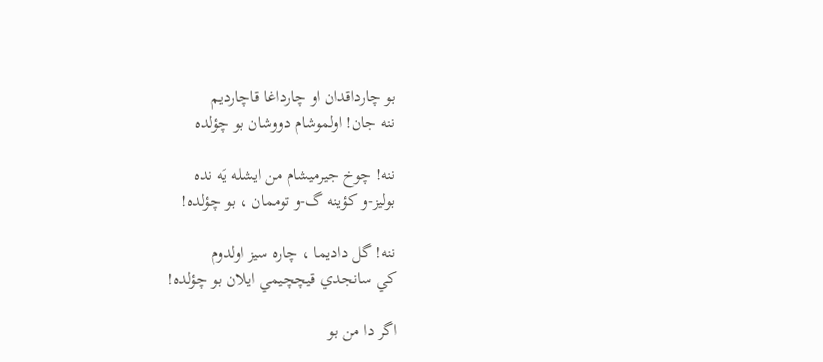بو چارداقدان او چارداغا قاچارديم
ننه جان! اولموشام دووشان بو چؤلده

ننه! چوخ جيرميشام من ايشله يَه نده
بوليز-و كؤينه گ-و توممان ، بو چؤلده!

ننه! گل داديما ، چاره سيز اولدوم
كي سانجدي قيچچيمي ايلان بو چؤلده!

اگر دا من بو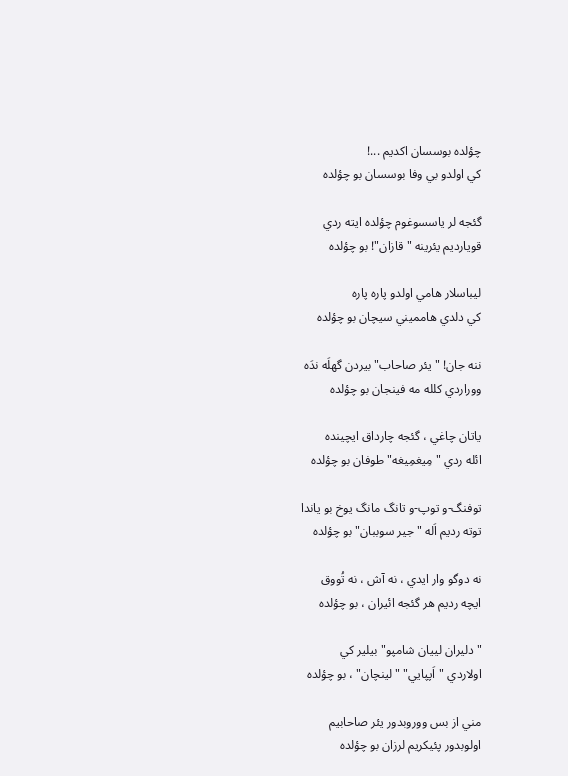چؤلده بوسسان اكديم ...!
كي اولدو بي وفا بوسسان بو چؤلده

گئجه لر ياسسوغوم چؤلده ايته ردي
قويارديم يئرينه "قازان"! بو چؤلده

ليباسلار هامي اولدو پاره پاره
كي دلدي هامميني سيچان بو چؤلده

ننه جان! "يئر صاحاب" بيردن گهلَه ندَه
ووراردي كلله مه فينجان بو چؤلده

ياتان چاغي ، گئجه چارداق ايچينده
ائله ردي "مِيغمِيغه" طوفان بو چؤلده

توفنگ-و توپ-و تانگ مانگ يوخ بو ياندا
توته رديم اَله "جير سوببان" بو چؤلده

نه دوگو وار ايدي ، نه آش ، نه تُووق
ايچه رديم هر گئجه ائيران ، بو چؤلده

"دليران لييان شامپو" بيلير كي
اولاردي "اَپپايي" "لينچان" ، بو چؤلده

مني از بس ووروبدور يئر صاحابيم
اولوبدور پئيكريم لرزان بو چؤلده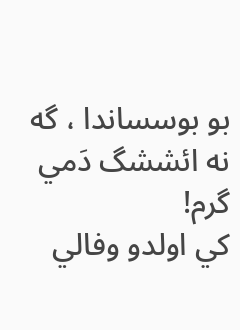بو بوسساندا ، گه نه ائششگ دَمي گرم!
كي اولدو وفالي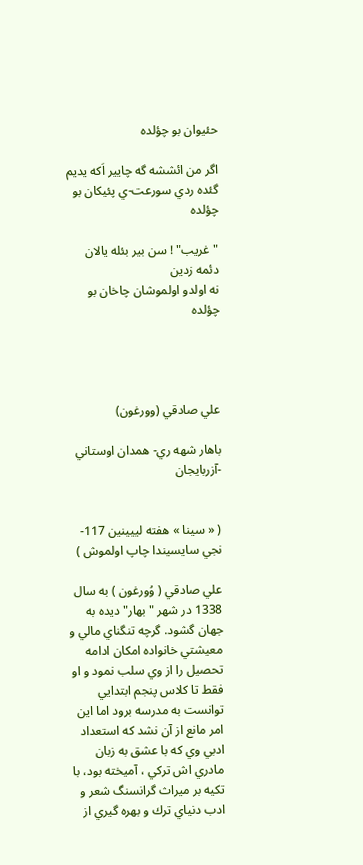حئيوان بو چؤلده

اگر من ائششه گه چايير اَكه يديم
گئده ردي سورعت-ي پئيكان بو چؤلده

"غريب" ! سن بير بئله يالان دئمه زدين
نه اولدو اولموشان چاخان بو چؤلده




علي صادقي (وورغون)

باهار شهه ري- همدان اوستاني -آزربايجان


( « سينا » هفته لييينين 117- نجي سايسيندا چاپ اولموش )

علي صادقي ( وُورغون ) به سال 1338 در شهر "بهار" ديده به جهان گشود. گرچه تنگناي مالي و معيشتي خانواده امكان ادامه تحصيل را از وي سلب نمود و او فقط تا كلاس پنجم ابتدايي توانست به مدرسه برود اما اين امر مانع از آن نشد كه استعداد ادبي وي كه با عشق به زبان مادري اش تركي ، آميخته بود، با تكيه بر ميراث گرانسنگ شعر و ادب دنياي ترك و بهره گيري از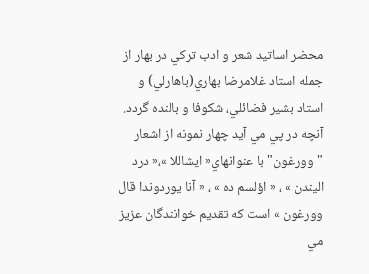محضر اساتيد شعر و ادب تركي در بهار از جمله استاد غلامرضا بهاري(باهارلي) و استاد بشير فضائلي، شكوفا و بالنده گردد. آنچه در پي مي آيد چهار نمونه از اشعار "وورغون" با عنوانهاي« ايشاللا »،« درد اليندن » ، « اؤلسم ده » ، « آنا يوردوندا قال وورغون » است كه تقديم خوانندگان عزيز مي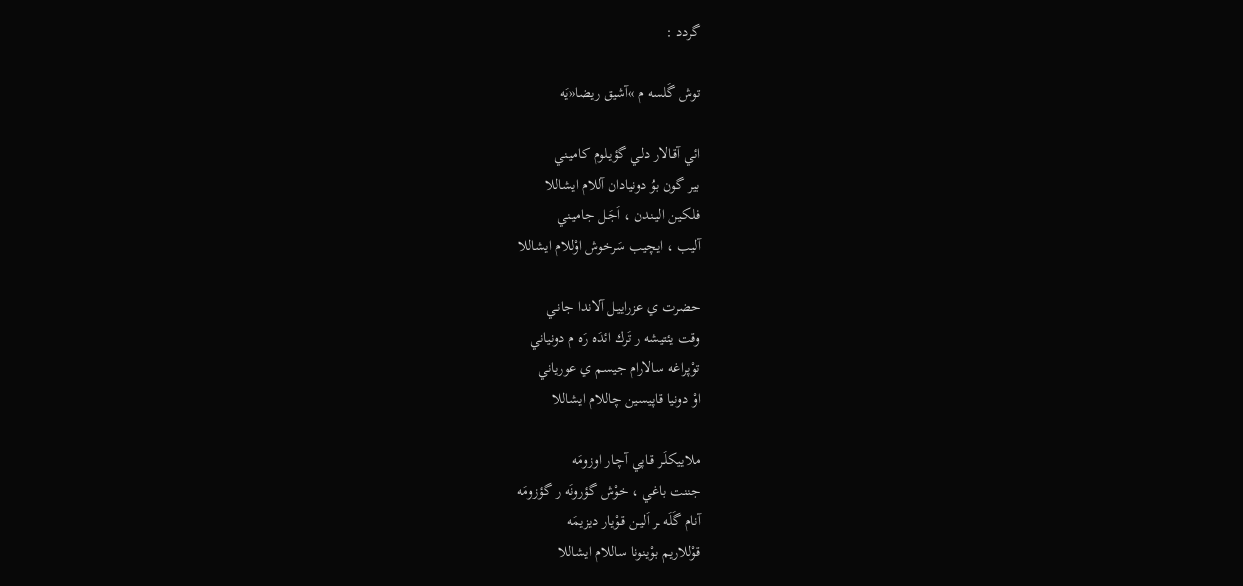گردد :

توش گَلسه م »آشيق ريضا«يَه

ائي آقـالار دلـي گؤيـلوم كاميـني
بير گون بوُ دونيادان آللام ايشاللا
فلكـين اليـندن ، اَجَـل جاميـني
آليب ، ايچيب سَرخوش اوْللام ايشاللا

حضرت ي عزراييـل آلاندا جانـي
وقت يئتيشه ر تَرك ائدَه رَه م دونياني
توْپراغه سالارام جيسم ي عورياني
اوْ دونيا قاپيسين چاللام ايشاللا

ملاييكلَـر قـاپي آچـار اوزومَه
جننت باغي ، خوْش گؤرونَه ر گؤزومَه
آنام گَلَه ـر اَليـن قـوْيار ديزيمَه
قوْللاريم بوْينونا ساللام ايشاللا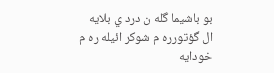بو باشيما گله ن درد ي بلايه
ال گؤتورره م شوكر ائيله ره م خودايه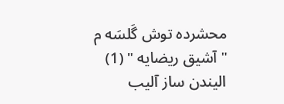محشرده توش گَلسَه م " آشيق ريضايه " (1)
اليندن ساز آليب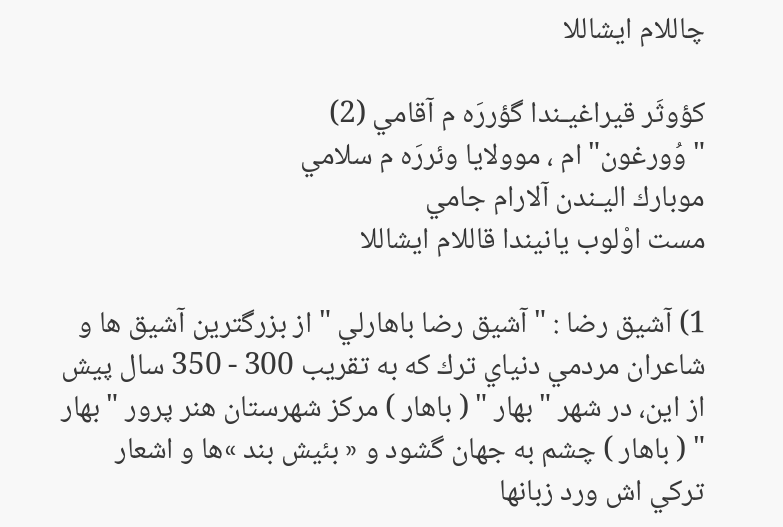چاللام ايشاللا

كؤوثَر قيراغيـندا گؤررَه م آقامي (2)
" وُورغون"ام ، موولايا وئررَه م سلامي
موبارك اليـندن آلارام جامي
مست اوْلوب يانيندا قاللام ايشاللا

1) آشيق رضا : " آشيق رضا باهارلي " از بزرگترين آشيق ها و شاعران مردمي دنياي ترك كه به تقريب 300 - 350 سال پيش از اين، در شهر " بهار " ( باهار ) مركز شهرستان هنر پرور " بهار " ( باهار ) چشم به جهان گشود و « بئيش بند »ها و اشعار تركي اش ورد زبانها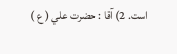است. 2) آقا : حضرت علي ( ع )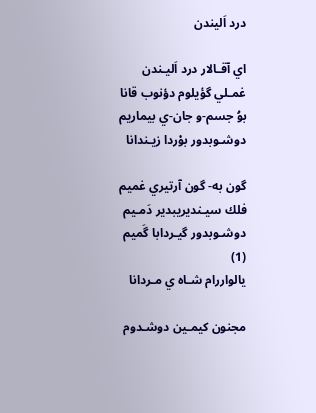درد اَليندن

اي آقـالار درد اَليـندن
غمـلي گؤيلوم دؤنوب قانا
بوُ جسم-و جان-ي بيماريم
دوشـوبدور بوْردا زيـندانا

گون به- گون آرتيري غميم
فلك سيـنديريبدير دَمـيم
دوشـوبدور گيـردابا گَميم (1)
يالواررام شـاه ي مـردانا

مجنون كيمـين دوشـدوم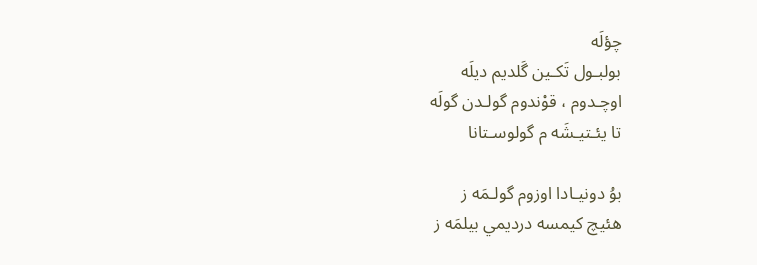چؤلَه
بولبـول تَكـين گَلديم ديلَه
اوچـدوم ، قوْندوم گولـدن گولَه
تا يئـتيـشَه م گولوسـتانا

بوُ دونيـادا اوزوم گولـمَه ز
هئيچ كيمسه درديمي بيلمَه ز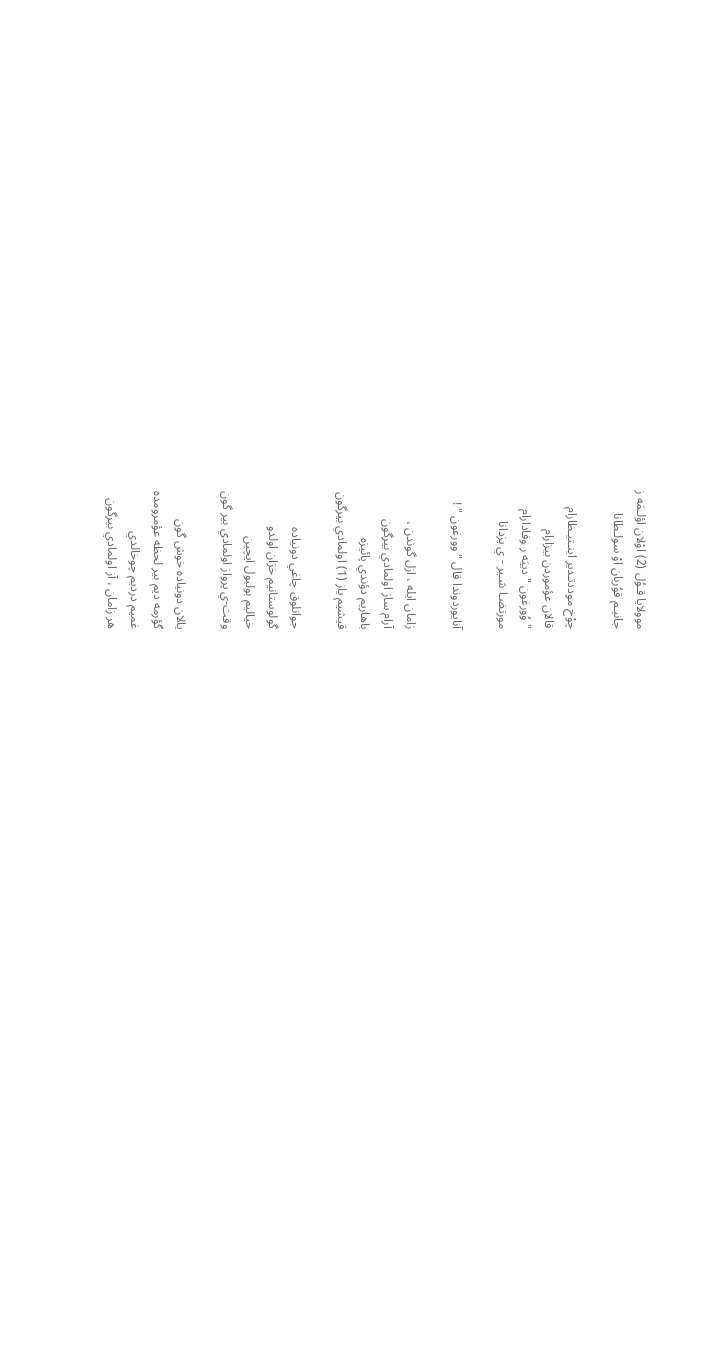موولايا قـوُل (2) اوْلان اؤلـمَه ز
جانيـم قوُربان اوْ سولـطانا

چوْخ موددتـدير اينـتيـظارام
قالان عؤموردن بيزارام
" وُورغون " دييَه ر وفادارام
مورتضـا شـير - ي يزدانا

آنايوردوندا قال " وورغون " !

زامان ايله ، ازل گوندن ،
آرام ساز اولمادي بيرگون
باهاريم دؤندي پائيزه
قيشيم ياز (1) اولمادي بيرگون

جوانلوق چاغي دونياده
گولوستانيم خزان اولدو
خياليم بولبول ايچين
وقت-ي پرواز اولمادي بير گون

يالان دونياده خوش گون
گؤرمه ديم بير لحظه عؤمرومده
غميم درديم چوخالدي
هر زامان ، آز اولمادي بيرگون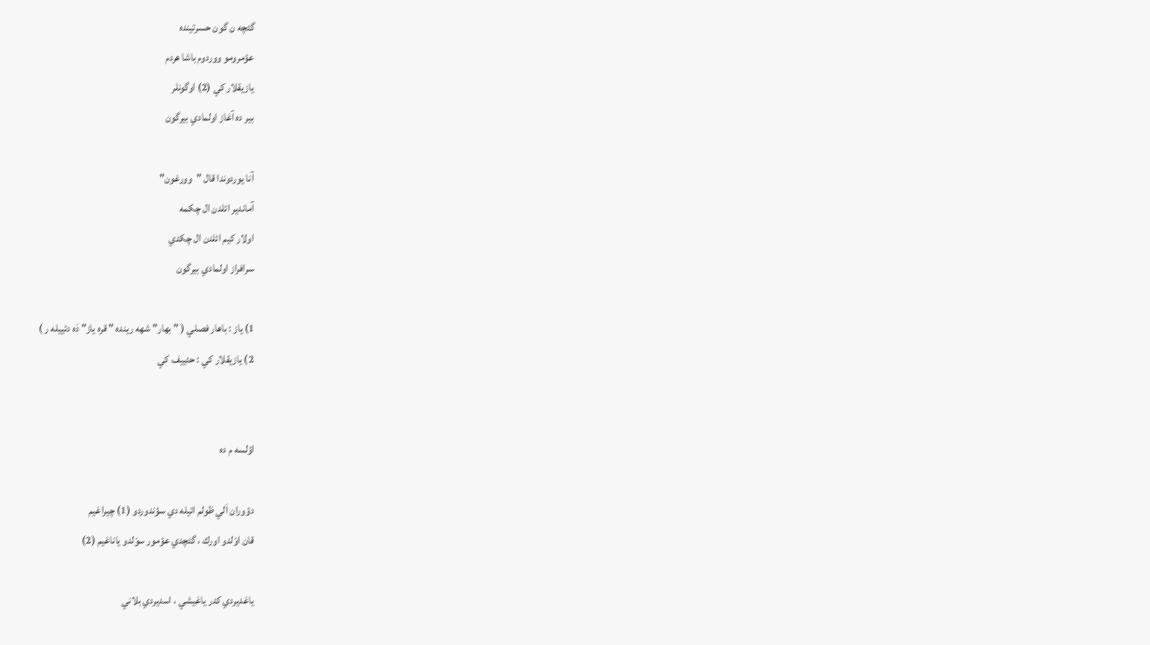گئچه ن گون حسرتينده
عؤمرومو ووردوم باشا هردم
يازيقلار كي (2) اوگونلر
بير ده آغاز اولمادي بيرگون

آنا يوردوندا قال "وورغون"
آماندير ائلدن ال چكمه
اولار كيم ائلدن ال چكدي
سرافراز اولمادي بيرگون

1) ياز : باهار فصلي ( " بهار" شهه رينده " قره ياز" دَه دئييله ر )
2) يازيقلار كي : حئييف كي


اؤلسه م ده

دؤوران اَلي ظولم ائيله دي سؤندوردو (1) چيراغيم
قان اوْلدو اورك ، گئچدي عؤمور سوْلدو ياناغيم (2)

ياغديردي كدر ياغيشي ، اسديردي بلاني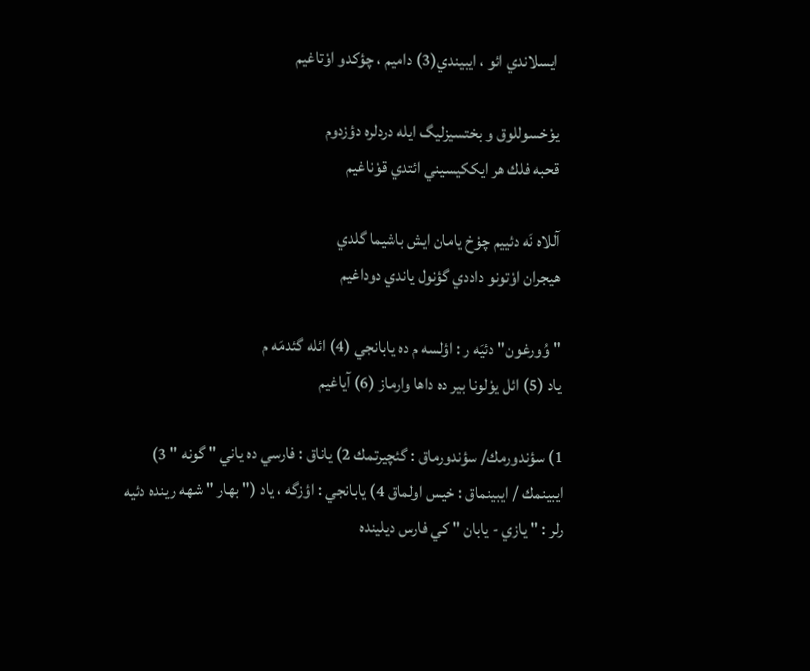ايسلاندي ائو ، ايبيندي(3) داميم ، چؤكدو اوْتاغيم

يوْخسوللوق و بختسيزليگ ايله دردلره دؤزدوم
قحبه فلك هر ايككيسيني ائتدي قوْناغيم

آللاه نَه دئييم چوْخ يامان ايش باشيما گلدي
هيجران اوْتونو داددي گؤنول ياندي دوداغيم

"وُورغون" دئيَه ر : اؤلسه م ده يابانجي (4) ائله گئدمَه م
ياد (5) ائل يوْلونا بير ده داها وارماز (6) آياغيم

1) سؤندورمك/ سؤندورماق : گئچيرتمك 2) ياناق : فارسي ده ياني " گونه " 3) ايبينمك / ايبينماق : خيس اولماق 4) يابانجي : اؤزگه ، ياد (" بهار " شهه رينده دئيه رلر : " يازي - يابان " كي فارس ديلينده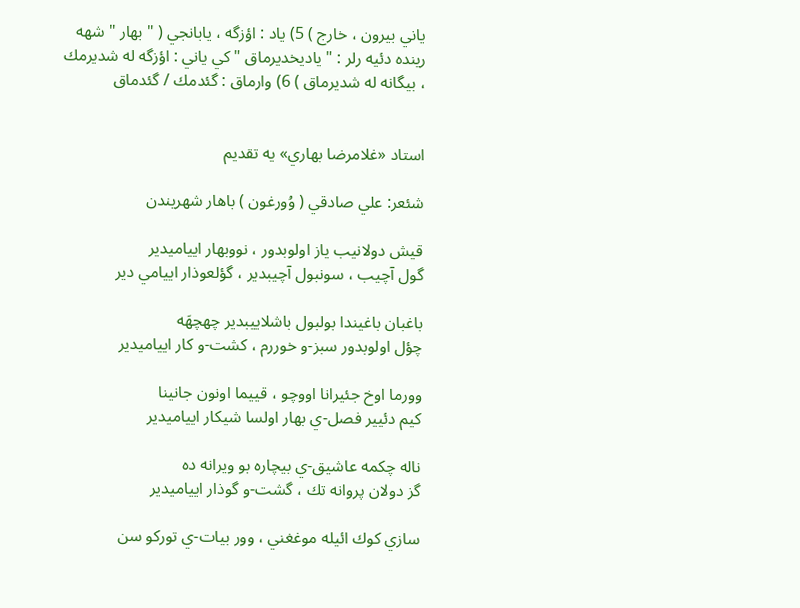ياني بيرون ، خارج ) 5) ياد : اؤزگه ، يابانجي ( " بهار " شهه رينده دئيه رلر : " ياديخديرماق " كي ياني : اؤزگه له شديرمك ، بيگانه له شديرماق ) 6) وارماق : گئدمك / گئدماق


استاد «غلامرضا بهاري» يه تقديم

شئعر: علي صادقي ( وُورغون ) باهار شهريندن

قيش دولانيب ياز اولوبدور ، نووبهار ايياميدير
گول آچيب ، سونبول آچيبدير ، گؤلعوذار اييامي دير

باغبان باغيندا بولبول باشلاييبدير چهچهَه
چؤل اولوبدور سبز-و خوررم ، كشت-و كار ايياميدير

وورما اوخ جئيرانا اووچو ، قييما اونون جانينا
كيم دئيير فصل-ي بهار اولسا شيكار ايياميدير

ناله چكمه عاشيق-ي بيچاره بو ويرانه ده
گز دولان پروانه تك ، گشت-و گوذار ايياميدير

سازي كوك ائيله موغغني ، وور بيات-ي توركو سن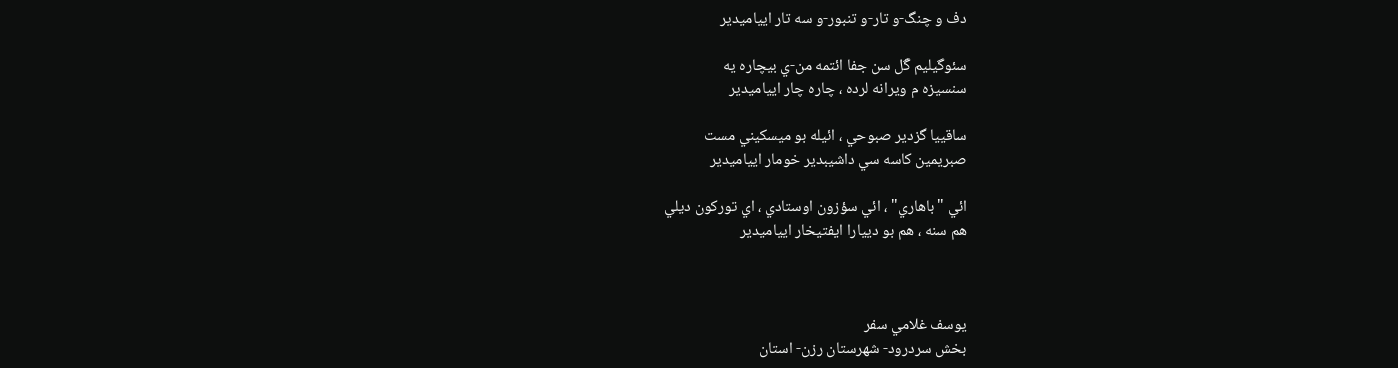دف و چنگ-و تار-و تنبور-و سه تار ايياميدير

سئوگيليم گَل سن جفا ائتمه من-ي بيچاره يه
سنسيزه م ويرانه لرده ، چاره چار ايياميدير

ساقييا گزدير صبوحي ، ائيله بو ميسكيني مست
صبريمين كاسه سي داشيبدير خومار ايياميدير

ائي "باهاري" ، ائي سؤزون اوستادي ، اي توركون ديلي
هم سنه ، هم بو دييارا ايفتيخار ايياميدير



يوسف غلامي سفر
بخش سردرود- شهرستان رزن- استان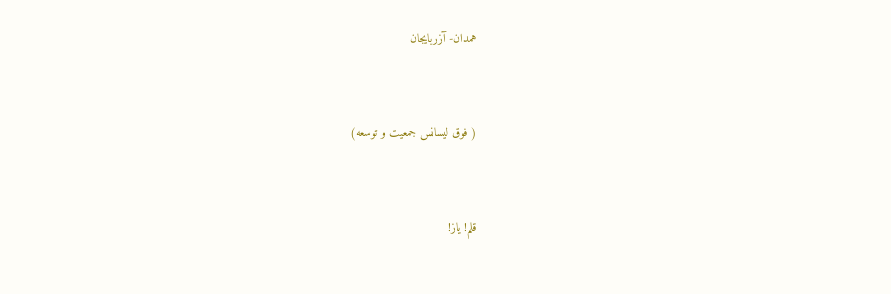همدان- آزربايجان


( فوق ليسانس جمعيت و توسعه)


قلم! ياز!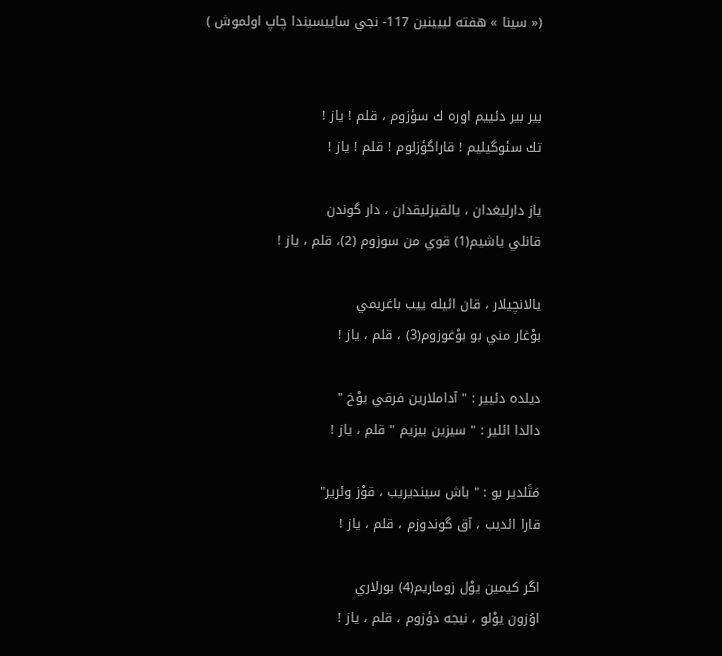(« سينا » هفته لييينين 117- نجي ساييسيندا چاپ اولموش )


بير بير دئييم اوره ك سؤزوم ، قلم ! ياز !
تك سئوگيليم ! قاراگؤزلوم ! قلم ! ياز !

ياز دارليغدان ، يالقيزليقدان ، دار گوندن
قانلي ياشيم(1) قوي من سوزوم (2)، قلم ، ياز !

يالانچيلار ، قان ائيله ييب باغريمي
بوْغار مني بو بوْغوزوم(3) ، قلم ، ياز !

ديلده دئيير : " آداملارين فرقي يوْخ "
دالدا ائلير : " سيزين بيزيم " قلم ، ياز !

مَثَلدير بو : " باش سينديريب ، قوْز وئرير"
قارا ائديب ، آق گوندوزم ، قلم ، ياز !

اگر كيمين يوْل زوماريم(4) بورلاري
اوُزون يوْلو ، نيجه دؤزوم ، قلم ، ياز !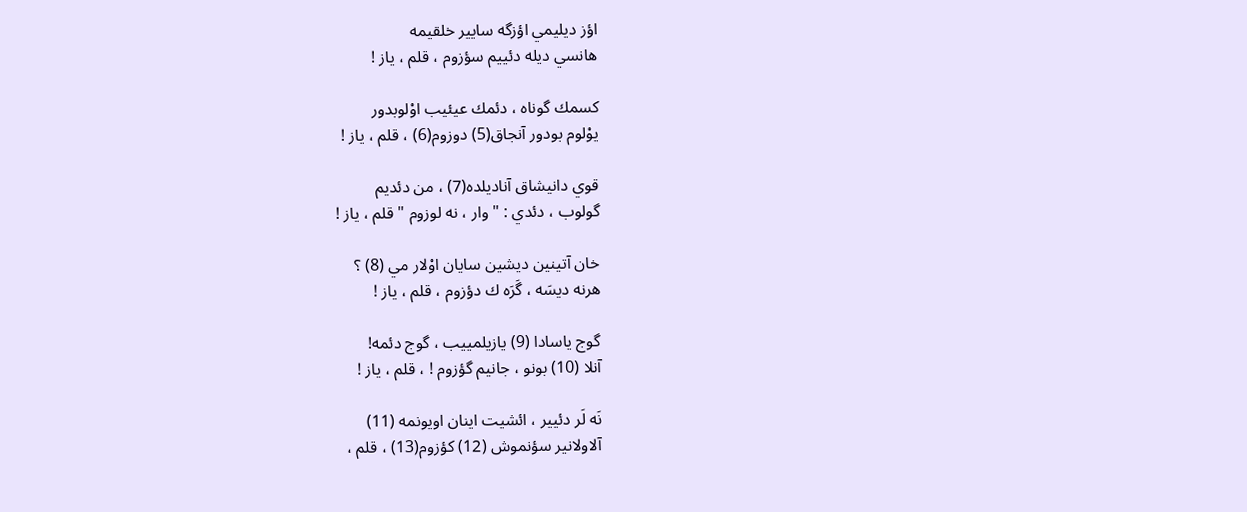اؤز ديليمي اؤزگه سايير خلقيمه
هانسي ديله دئييم سؤزوم ، قلم ، ياز !

كسمك گوناه ، دئمك عيئيب اوْلوبدور
يوْلوم بودور آنجاق(5) دوزوم(6) ، قلم ، ياز !

قوي دانيشاق آناديلده(7) ، من دئديم
گولوب ، دئدي : " وار ، نه لوزوم " قلم ، ياز !

خان آتينين ديشين سايان اوْلار مي (8) ؟
هرنه ديسَه ، گَرَه ك دؤزوم ، قلم ، ياز !

گوج ياسادا (9) يازيلمييب ، گوج دئمه!
آنلا (10) بونو ، جانيم گؤزوم ! ، قلم ، ياز !

نَه لَر دئيير ، ائشيت اينان اويونمه (11)
آلاولانير سؤنموش (12) كؤزوم(13) ، قلم ،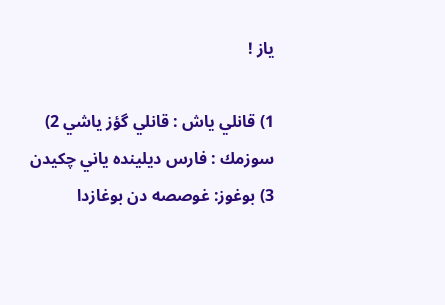ياز !

1) قانلي ياش : قانلي گؤز ياشي 2) سوزمك : فارس ديلينده ياني چكيدن 3) بوغوز: غوصصه دن بوغازدا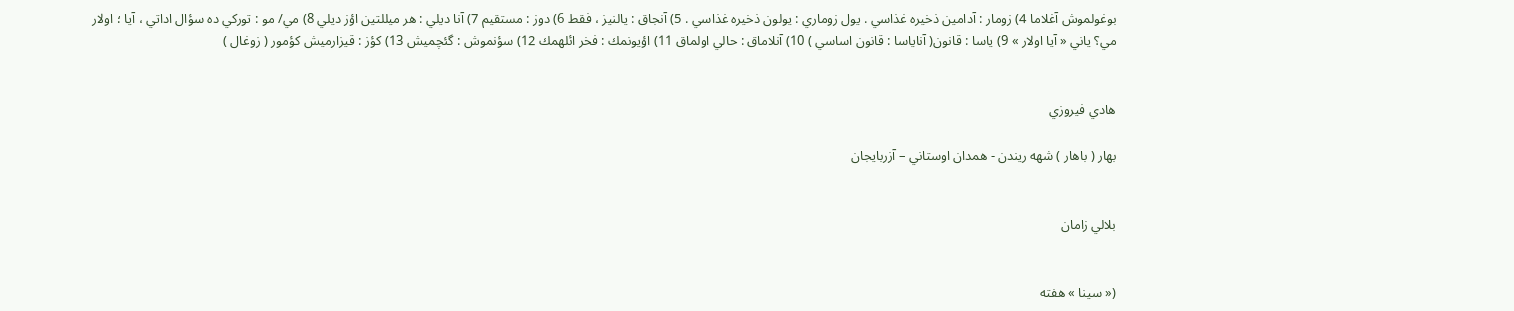بوغولموش آغلاما 4) زومار : آدامين ذخيره غذاسي . يول زوماري : يولون ذخيره غذاسي . 5) آنجاق : يالنيز ، فقط 6) دوز : مستقيم 7) آنا ديلي : هر ميللتين اؤز ديلي 8) مي/ مو : توركي ده سؤال اداتي ، آيا ؛ اولار مي؟ ياني « آيا اولار » 9) ياسا : قانون( آناياسا : قانون اساسي ) 10) آنلاماق : حالي اولماق 11) اؤيونمك : فخر ائلهمك 12) سؤنموش : گئچميش 13) كؤز : قيزارميش كؤمور ( زوغال )


هادي فيروزي

بهار ( باهار ) شهه ريندن - همدان اوستاني – آزربايجان


بلالي زامان


(« سينا » هفته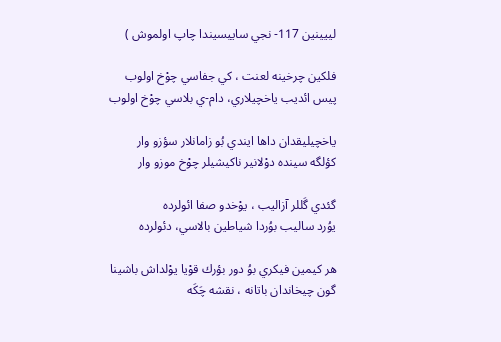لييينين 117- نجي ساييسيندا چاپ اولموش )

فلكين چرخينه لعنت ، كي جفاسي چوْخ اولوب
پيس ائديب ياخچيلاري، دام-ي بلاسي چوْخ اولوب

ياخچيليقدان داها ايندي بُو زامانلار سؤزو وار
كؤلگه سينده دوْلانير ناكيشيلر چوْخ موزو وار

گئدي گَللر آزاليب ، يوْخدو صفا ائولرده
يوُرد ساليب بوُردا شياطين بالاسي، دئولرده

هر كيمين فيكري بوُ دور بؤرك قوْيا يوْلداش باشينا
گون چيخاندان باتانه ، نقشه چَكَه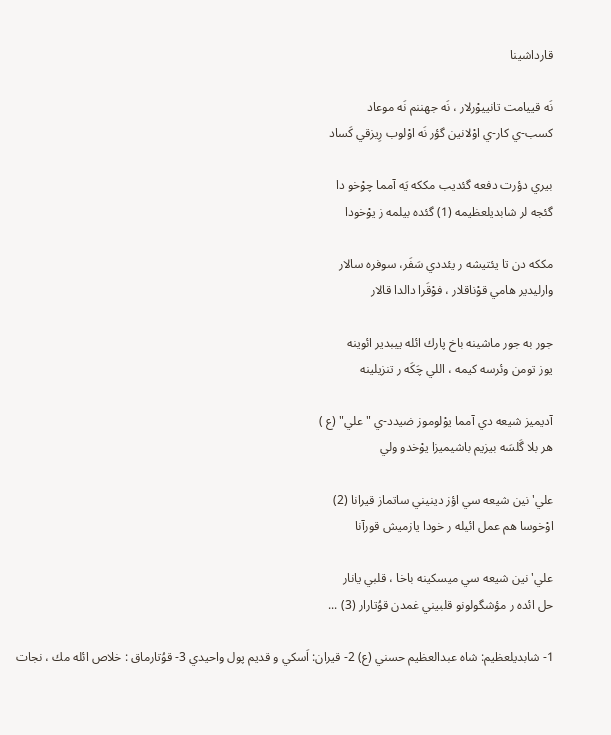قارداشينا

نَه قييامت تانييوْرلار ، نَه جهننم نَه موعاد
كسب-ي كار-ي اوْلانين گؤر نَه اوْلوب رِيزقي كَساد

بيري دؤرت دفعه گئديب مككه يَه آمما چوْخو دا
گئجه لر شابديلعظيمه (1) گئده بيلمه ز يوْخودا

مككه دن تا يئتيشه ر يئددي سَفَر، سوفره سالار
وارليدير هامي قوْناقلار ، فوْقَرا دالدا قالار

جور به جور ماشينه باخ پارك ائله ييبدير ائوينه
يوز تومن وئرسه كيمه ، اللي چَكَه ر تنزيلينه

آديميز شيعه دي آمما يوْلوموز ضيدد-ي "علي" (ع )
هر بلا گَلسَه بيزيم باشيميزا يوْخدو ولي

علي'نين شيعه سي اؤز دينيني ساتماز قيرانا (2)
اوْخوسا هم عمل ائيله ر خودا يازميش قورآنا

علي'نين شيعه سي ميسكينه باخا ، قلبي يانار
حل ائده ر مؤشگولونو قلبيني غمدن قوُتارار (3) ...

1- شابديلعظيم: شاه عبدالعظيم حسني (ع) 2- قيران: اَسكي و قديم پول واحيدي 3- قوُتارماق : خلاص ائله مك ، نجات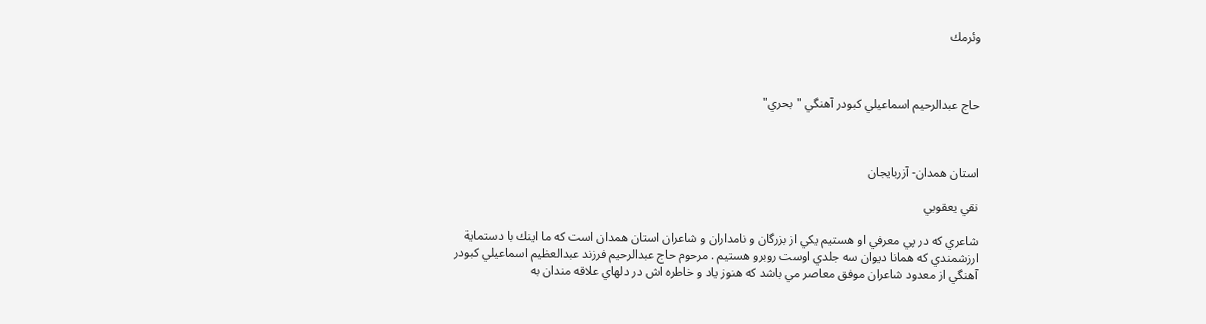وئرمك



حاج عبدالرحيم اسماعيلي كبودر آهنگي "بحري"



استان همدان- آزربايجان

نقي يعقوبي

شاعري كه در پي معرفي او هستيم يكي از بزرگان و نامداران و شاعران استان همدان است كه ما اينك با دستماية ارزشمندي كه همانا ديوان سه جلدي اوست روبرو هستيم . مرحوم حاج عبدالرحيم فرزند عبدالعظيم اسماعيلي كبودر آهنگي از معدود شاعران موفق معاصر مي باشد كه هنوز ياد و خاطره اش در دلهاي علاقه مندان به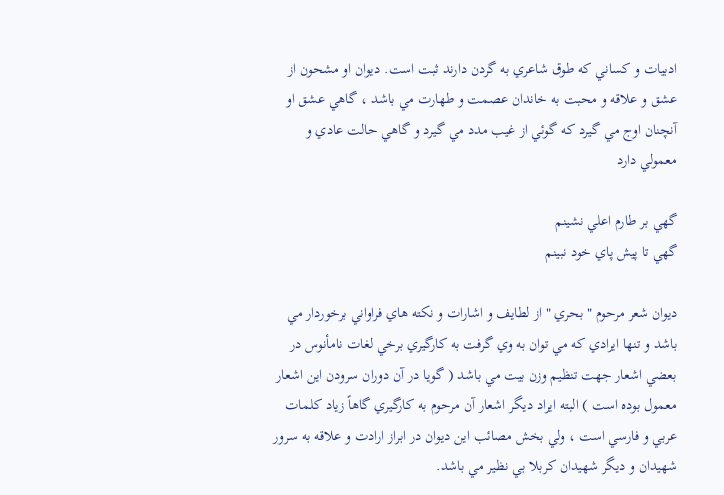ادبيات و كساني كه طوق شاعري به گردن دارند ثبت است. ديوان او مشحون از عشق و علاقه و محبت به خاندان عصمت و طهارت مي باشد ، گاهي عشق او آنچنان اوج مي گيرد كه گوئي از غيب مدد مي گيرد و گاهي حالت عادي و معمولي دارد

گهي بر طارم اعلي نشينم
گهي تا پيش پاي خود نبينم

ديوان شعر مرحوم " بحري " از لطايف و اشارات و نكته هاي فراواني برخوردار مي باشد و تنها ايرادي كه مي توان به وي گرفت به كارگيري برخي لغات نامأنوس در بعضي اشعار جهت تنظيم وزن بيت مي باشد ( گويا در آن دوران سرودن اين اشعار معمول بوده است ) البته ايراد ديگر اشعار آن مرحوم به كارگيري گاهاً زياد كلمات عربي و فارسي است ، ولي بخش مصائب اين ديوان در ابراز ارادت و علاقه به سرور شهيدان و ديگر شهيدان كربلا بي نظير مي باشد.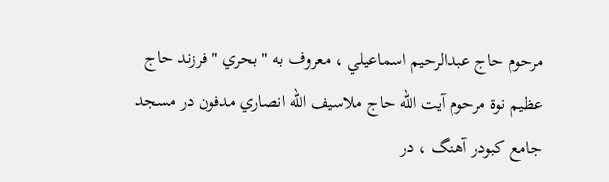مرحوم حاج عبدالرحيم اسماعيلي ، معروف به " بحري " فرزند حاج عظيم نوة مرحوم آيت الله حاج ملاسيف الله انصاري مدفون در مسجد جامع كبودر آهنگ ، در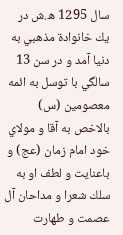سال 1295 ه.ش در يك خانوادة مذهبي به دنيا آمد و در سن 13 سالگي با توسل به ائمه معصومين (س) بالاخص به آقا و مولاي خود امام زمان (عج) و باعنايت و لطف او به سلك شعرا و مداحان آل عصمت و طهارت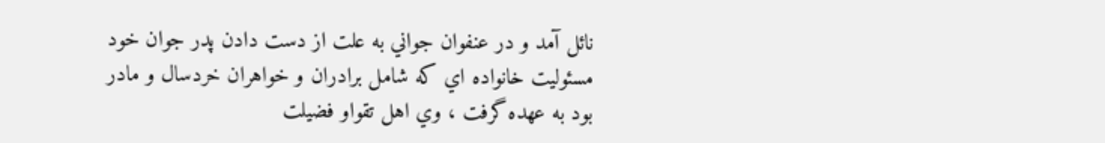نائل آمد و در عنفوان جواني به علت از دست دادن پدر جوان خود مسئوليت خانواده اي كه شامل برادران و خواهران خردسال و مادر بود به عهده گرفت ، وي اهل تقواو فضيلت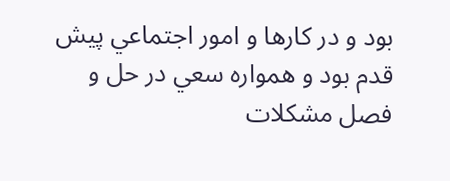بود و در كارها و امور اجتماعي پيش قدم بود و همواره سعي در حل و فصل مشكلات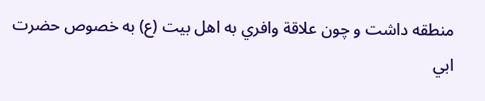منطقه داشت و چون علاقة وافري به اهل بيت (ع) به خصوص حضرت ابي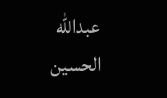عبدالله الحسين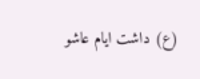(ع) داشت ايام عاشو